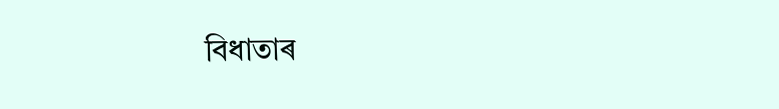বিধাতাৰ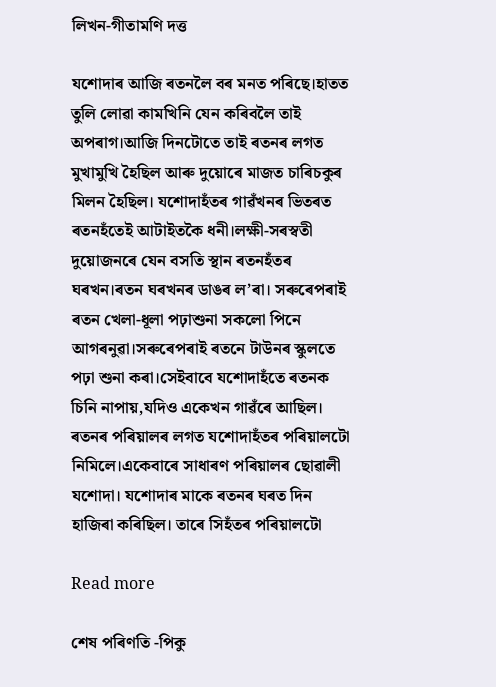লিখন-গীতামণি দত্ত

যশোদাৰ আজি ৰতনলৈ বৰ মনত পৰিছে।হাতত তুলি লোৱা কামখিনি যেন কৰিবলৈ তাই অপৰাগ।আজি দিনটোতে তাই ৰতনৰ লগত মুখামুখি হৈছিল আৰু দুয়োৰে মাজত চাৰিচকুৰ মিলন হৈছিল। যশোদাহঁতৰ গাৱঁখনৰ ভিতৰত ৰতনহঁতেই আটাইতকৈ ধনী।লক্ষী-সৰস্বতী দুয়োজনৰে যেন বসতি স্থান ৰতনহঁতৰ ঘৰখন।ৰতন ঘৰখনৰ ডাঙৰ ল’ৰা। সৰুৰেপৰাই ৰতন খেলা-ধূলা পঢ়াশুনা সকলো পিনে আগৰনুৱা।সৰুৰেপৰাই ৰতনে টাউনৰ স্কুলতে পঢ়া শুনা কৰা।সেইবাবে যশোদাহঁতে ৰতনক চিনি নাপায়,যদিও একেখন গাৱঁৰে আছিল। ৰতনৰ পৰিয়ালৰ লগত যশোদাহঁতৰ পৰিয়ালটো নিমিলে।একেবাৰে সাধাৰণ পৰিয়ালৰ ছোৱালী যশোদা। যশোদাৰ মাকে ৰতনৰ ঘৰত দিন হাজিৰা কৰিছিল। তাৰে সিহঁতৰ পৰিয়ালটো

Read more

শেষ পৰিণতি -পিকু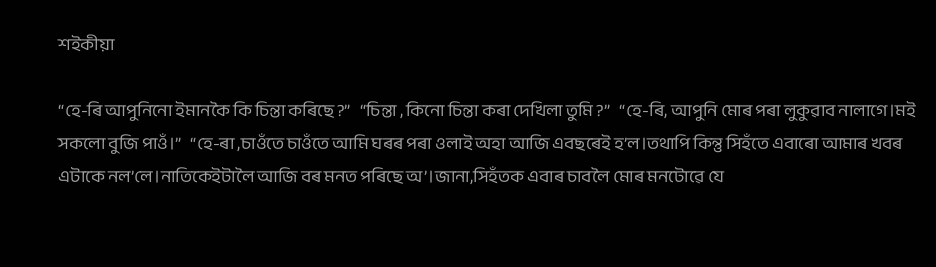শইকীয়া

“হে-ৰি আপুনিনো ইমানকৈ কি চিন্তা কৰিছে ?”   “চিন্তা , কিনো চিন্তা কৰা দেখিলা তুমি ?”   “হে-ৰি, আপুনি মোৰ পৰা লুকুৱাব নালাগে।মই সকলো বুজি পাওঁ।”   “হে-ৰা ,চাওঁতে চাওঁতে আমি ঘৰৰ পৰা ওলাই অহা আজি এবছৰেই হ’ল।তথাপি কিন্তু সিহঁতে এবাৰো আমাৰ খবৰ এটাকে নল’লে।নাতিকেইটালৈ আজি বৰ মনত পৰিছে অ’।জানা,সিহঁতক এবাৰ চাবলৈ মোৰ মনটোৱে যে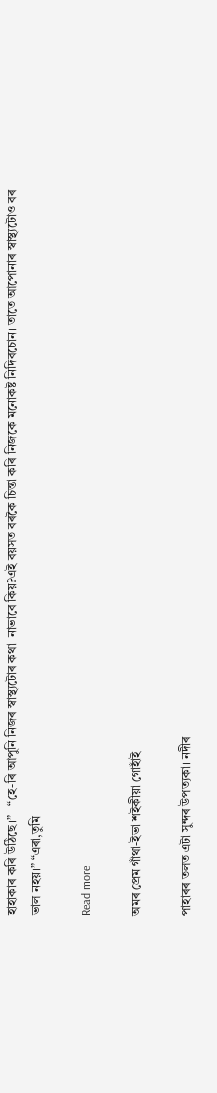হাহাকাৰ কৰি উঠিছে।”   “হে-ৰি আপুনি নিজৰ স্বাস্থ্যটোৰ কথা  নাভাবে কিয়?এই বয়সত বৰকৈ চিন্তা কৰি নিজকে মনোকষ্ট নিদিবচোন। তাতে আপোনাৰ স্বাস্থ্যটোও বৰ ভাল নহয়।” “এৰা,তুমি

Read more

অমৰ প্ৰেম গাঁথা-ইভা শইকীয়া গোহাঁই

পাহাৰৰ তলত এটা সুন্দৰ উপত্যকা। নদীৰ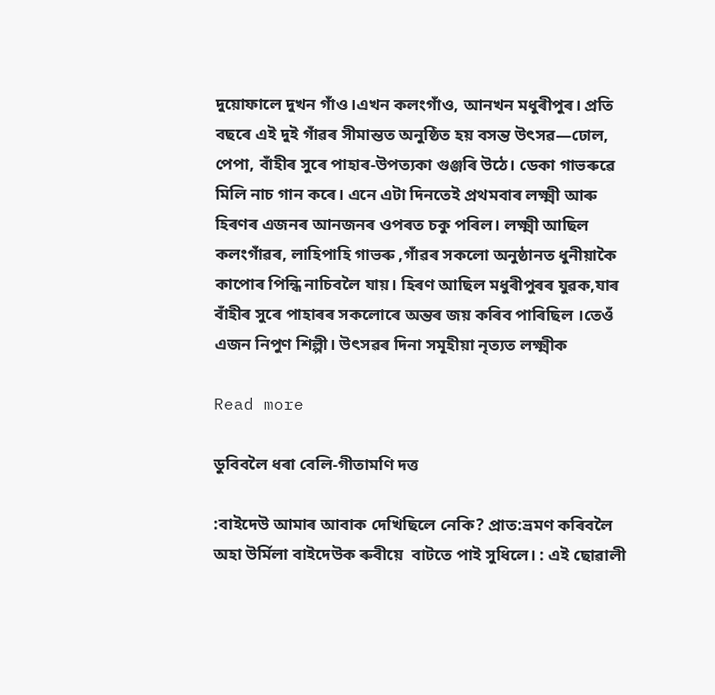দুয়োফালে দুখন গাঁও।এখন কলংগাঁও, আনখন মধুৰীপুৰ। প্ৰতি বছৰে এই দুই গাঁৱৰ সীমান্তত অনুষ্ঠিত হয় বসন্ত উৎসৱ—ঢোল, পেপা, বাঁহীৰ সুৰে পাহাৰ-উপত্যকা গুঞ্জৰি উঠে। ডেকা গাভৰুৱে মিলি নাচ গান কৰে। এনে এটা দিনতেই প্ৰথমবাৰ লক্ষ্মী আৰু হিৰণৰ এজনৰ আনজনৰ ওপৰত চকু পৰিল। লক্ষ্মী আছিল কলংগাঁৱৰ, লাহিপাহি গাভৰু ,গাঁৱৰ সকলো অনুষ্ঠানত ধুনীয়াকৈ কাপোৰ পিন্ধি নাচিবলৈ যায়। হিৰণ আছিল মধুৰীপুৰৰ যুৱক,যাৰ বাঁহীৰ সুৰে পাহাৰৰ সকলোৰে অন্তৰ জয় কৰিব পাৰিছিল ।তেওঁ এজন নিপুণ শিল্পী। উৎসৱৰ দিনা সমূহীয়া নৃত্যত লক্ষ্মীক

Read more

ডুবিবলৈ ধৰা বেলি-গীতামণি দত্ত

:বাইদেউ আমাৰ আবাক দেখিছিলে নেকি? প্ৰাত:ভ্ৰমণ কৰিবলৈ অহা উৰ্মিলা বাইদেউক ৰুবীয়ে  বাটতে পাই সুধিলে। : এই ছোৱালী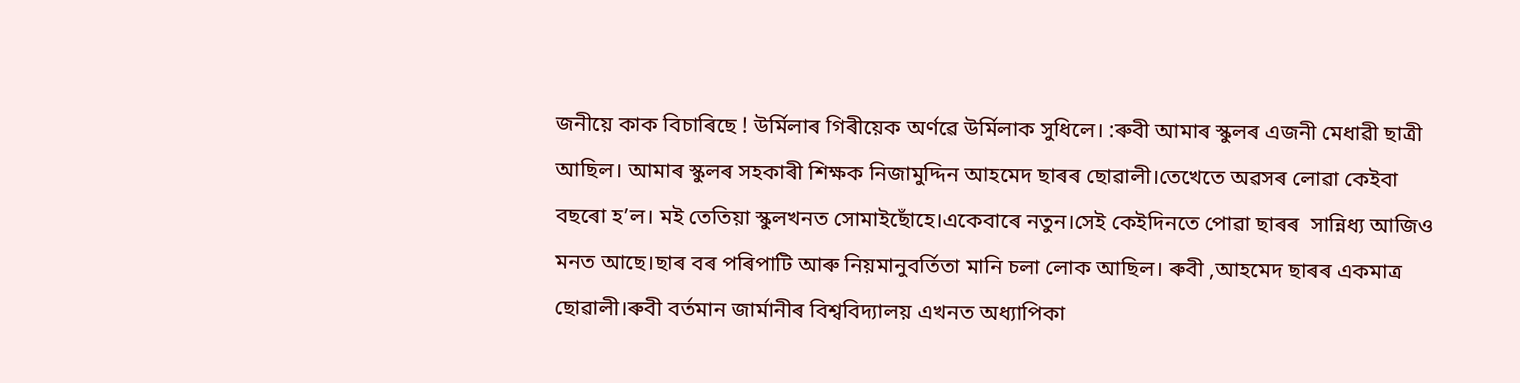জনীয়ে কাক বিচাৰিছে ! উৰ্মিলাৰ গিৰীয়েক অৰ্ণৱে উৰ্মিলাক সুধিলে। :ৰুবী আমাৰ স্কুলৰ এজনী মেধাৱী ছাত্ৰী আছিল। আমাৰ স্কুলৰ সহকাৰী শিক্ষক নিজামুদ্দিন আহমেদ ছাৰৰ ছোৱালী।তেখেতে অৱসৰ লোৱা কেইবা বছৰো হ’ল। মই তেতিয়া স্কুলখনত সোমাইছোঁহে।একেবাৰে নতুন।সেই কেইদিনতে পোৱা ছাৰৰ  সান্নিধ্য আজিও মনত আছে।ছাৰ বৰ পৰিপাটি আৰু নিয়মানুবৰ্তিতা মানি চলা লোক আছিল। ৰুবী ,আহমেদ ছাৰৰ একমাত্ৰ ছোৱালী।ৰুবী বৰ্তমান জাৰ্মানীৰ বিশ্ববিদ্যালয় এখনত অধ্যাপিকা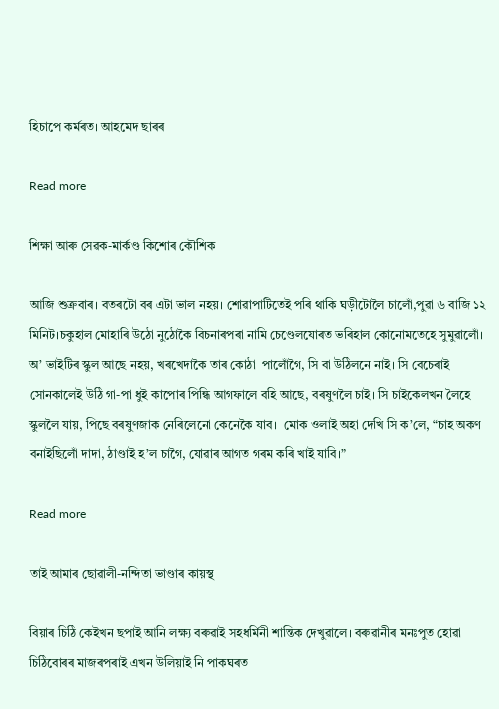হিচাপে কৰ্মৰত। আহমেদ ছাৰৰ

Read more

শিক্ষা আৰু সেৱক-মাৰ্কণ্ড কিশোৰ কৌশিক

আজি শুক্ৰবাৰ। বতৰটো বৰ এটা ভাল নহয়। শোৱাপাটিতেই পৰি থাকি ঘড়ীটোলৈ চালোঁ,পুৱা ৬ বাজি ১২ মিনিট।চকুহাল মোহাৰি উঠো নুঠোকৈ বিচনাৰপৰা নামি চেণ্ডেলযোৰত ভৰিহাল কোনোমতেহে সুমুৱালোঁ। অ’ ভাইটিৰ স্কুল আছে নহয়, খৰখেদাকৈ তাৰ কোঠা  পালোঁগৈ, সি বা উঠিলনে নাই। সি বেচেৰাই সোনকালেই উঠি গা-পা ধুই কাপোৰ পিন্ধি আগফালে বহি আছে, বৰষুণলৈ চাই। সি চাইকেলখন লৈহে স্কুললৈ যায়, পিছে বৰষুণজাক নেৰিলেনো কেনেকৈ যাব।  মোক ওলাই অহা দেখি সি ক’লে, “চাহ অকণ বনাইছিলোঁ দাদা, ঠাণ্ডাই হ’ল চাগৈ, যোৱাৰ আগত গৰম কৰি খাই যাবি।”

Read more

তাই আমাৰ ছোৱালী-নন্দিতা ভাণ্ডাৰ কায়স্থ

বিয়াৰ চিঠি কেইখন ছপাই আনি লক্ষ্য বৰুৱাই সহধৰ্মিনী শান্তিক দেখুৱালে। বৰুৱানীৰ মনঃপুত হোৱা চিঠিবোৰৰ মাজৰপৰাই এখন উলিয়াই নি পাকঘৰত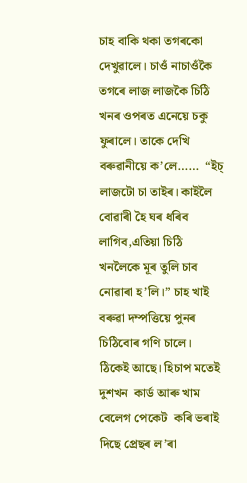চাহ বাকি থকা তগৰকো দেখুৱালে। চাওঁ নাচাওঁকৈ ‌ তগৰে লাজ লাজকৈ চিঠি খনৰ ওপৰত এনেয়ে চকু ফুৰালে। তাকে দেখি বৰুৱানীয়ে ক’লে……  “ইচ্ লাজটো চা তাইৰ। কাইলৈ বোৱাৰী হৈ ঘৰ ধৰিব লাগিব,এতিয়া চিঠি খনলৈকে মূৰ তুলি চাব নোৱাৰা হ’লি।” চাহ খাই বৰুৱা দম্পত্তিয়ে পুনৰ চিঠিবোৰ গণি চালে। ঠিকেই আছে। হিচাপ মতেই দুশখন  কাৰ্ড আৰু খাম  বেলেগ পেকেট  কৰি ভৰাই দিছে প্ৰেছৰ ল’ৰা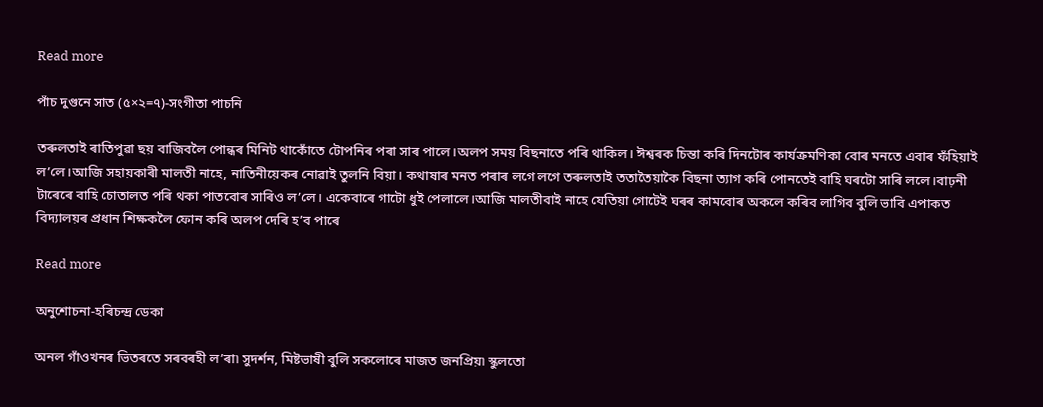Read more

পাঁচ দুগুনে সাত (৫×২=৭)-সংগীতা পাচনি

তৰুলতাই ৰাতিপুৱা ছয় বাজিবলৈ পোন্ধৰ মিনিট থাকোঁতে টোপনিৰ পৰা সাৰ পালে।অলপ সময় বিছনাতে পৰি থাকিল। ঈশ্বৰক চিন্তা কৰি দিনটোৰ কাৰ্যক্ৰমণিকা বোৰ মনতে এবাৰ ফঁহিয়াই ল’লে।আজি সহায়কাৰী মালতী নাহে, নাতিনীয়েকৰ নোৱাই তুলনি বিয়া। কথাষাৰ মনত পৰাৰ লগে লগে তৰুলতাই ততাতৈয়াকৈ বিছনা ত্যাগ কৰি পোনতেই বাহি ঘৰটো সাৰি ললে।বাঢ়নী টাৰেৰে বাহি চোতালত পৰি থকা পাতবোৰ সাৰিও ল’লে। একেবাৰে গাটো ধুই পেলালে।আজি মালতীবাই নাহে যেতিয়া গোটেই ঘৰৰ কামবোৰ অকলে কৰিব লাগিব বুলি ভাবি এপাকত বিদ্যালয়ৰ প্ৰধান শিক্ষকলৈ ফোন কৰি অলপ দেৰি হ’ব পাৰে

Read more

অনুশোচনা-হৰিচন্দ্ৰ ডেকা

অনল গাঁওখনৰ ভিতৰতে সৰবৰহী ল’ৰা৷ সুদৰ্শন, মিষ্টভাষী বুলি সকলোৰে মাজত জনপ্ৰিয়৷ স্কুলতো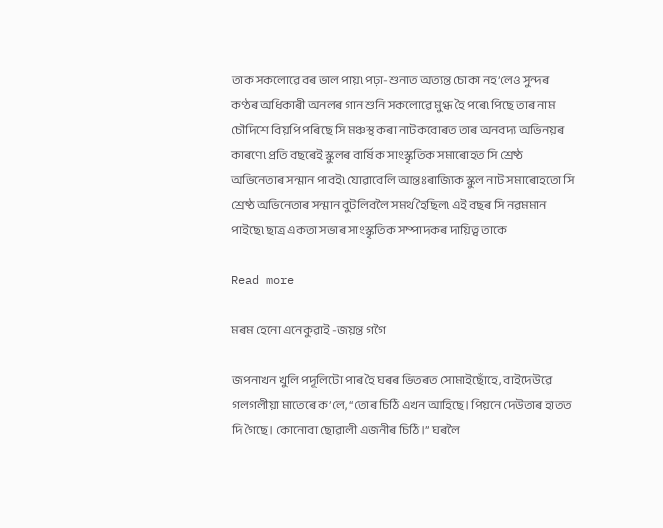তাক সকলোৱে বৰ ভাল পায়৷ পঢ়া-শুনাত অত্যন্ত চোকা নহ’লেও সুন্দৰ কণ্ঠৰ অধিকাৰী অনলৰ গান শুনি সকলোৱে মুগ্ধ হৈ পৰে৷ পিছে তাৰ নাম চৌদিশে বিয়পি পৰিছে সি মঞ্চস্থ কৰা নাটকবোৰত তাৰ অনবদ্য অভিনয়ৰ কাৰণে৷ প্ৰতি বছৰেই স্কুলৰ বাৰ্ষিক সাংস্কৃতিক সমাৰোহত সি শ্ৰেষ্ঠ অভিনেতাৰ সন্মান পাবই৷ যোৱাবেলি আন্তঃৰাজ্যিক স্কুল নাট সমাৰোহতো সি শ্ৰেষ্ঠ অভিনেতাৰ সন্মান বুটলিবলৈ সমৰ্থ হৈছিল৷ এই বছৰ সি নৱমমান পাইছে৷ ছাত্ৰ একতা সভাৰ সাংস্কৃতিক সম্পাদকৰ দায়িত্ব তাকে

Read more

মৰম হেনো এনেকুৱাই -জয়ন্ত গগৈ

জপনাখন খুলি পদূলিটো পাৰ হৈ ঘৰৰ ভিতৰত সোমাইছোঁহে, বাইদেউৱে গলগলীয়া মাতেৰে ক’লে, “তোৰ চিঠি এখন আহিছে। পিয়নে দেউতাৰ হাতত দি গৈছে। কোনোবা ছোৱালী এজনীৰ চিঠি।” ঘৰলৈ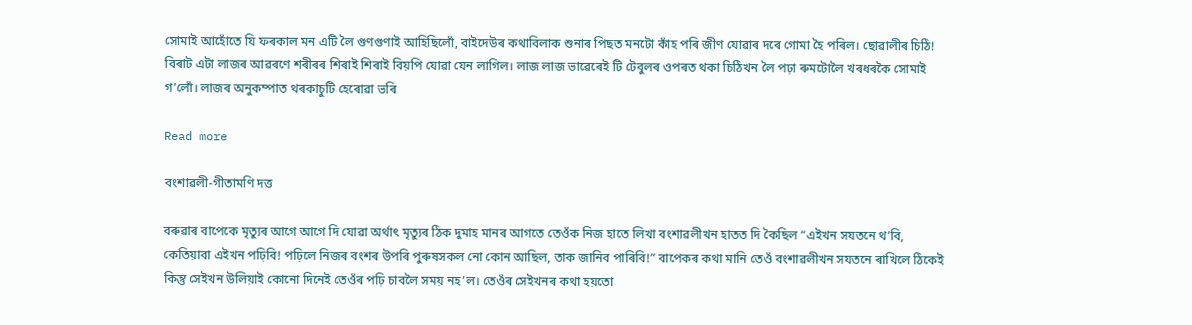সোমাই আহোঁতে যি ফৰকাল মন এটি লৈ গুণগুণাই আহিছিলোঁ, বাইদেউৰ কথাবিলাক শুনাৰ পিছত মনটো কাঁহ পৰি জীণ যোৱাৰ দৰে গোমা হৈ পৰিল। ছোৱালীৰ চিঠি! বিৰাট এটা লাজৰ আৱৰণে শৰীৰৰ শিৰাই শিৰাই বিয়পি যোৱা যেন লাগিল। লাজ লাজ ভাৱেৰেই টি টেবুলৰ ওপৰত থকা চিঠিখন লৈ পঢ়া ৰুমটোলৈ খৰধৰকৈ সোমাই গ’লোঁ। লাজৰ অনুকম্পাত থৰকাচুটি হেৰোৱা ভৰি

Read more

বংশাৱলী-গীতামণি দত্ত

বৰুৱাৰ বাপেকে মৃত্যুৰ আগে আগে দি যোৱা অৰ্থাৎ মৃত্যুৰ ঠিক দুমাহ মানৰ আগতে তেওঁক নিজ হাতে লিখা বংশাৱলীখন হাতত দি কৈছিল “এইখন সযতনে থ’বি, কেতিয়াবা এইখন পঢ়িবি! পঢ়িলে নিজৰ বংশৰ উপৰি পুৰুষসকল নো কোন আছিল, তাক জানিব পাৰিবি!” বাপেকৰ কথা মানি তেওঁ বংশাৱলীখন সযতনে ৰাখিলে ঠিকেই কিন্তু সেইখন উলিয়াই কোনো দিনেই তেওঁৰ পঢ়ি চাবলৈ সময় নহ’ল। তেওঁৰ সেইখনৰ কথা হয়তো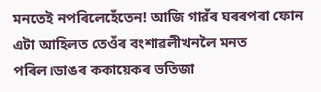মনতেই নপৰিলেহেঁতেন! আজি গাৱঁৰ ঘৰৰপৰা ফোন এটা আহিলত তেওঁৰ বংশাৱলীখনলৈ মনত পৰিল।ডাঙৰ ককায়েকৰ ভতিজা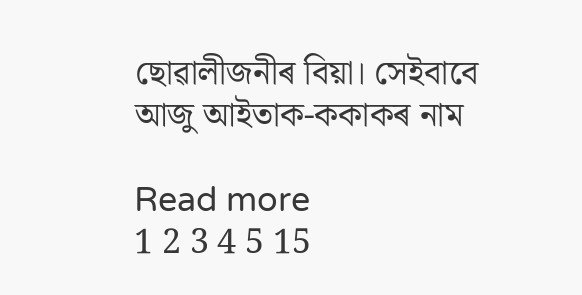ছোৱালীজনীৰ বিয়া। সেইবাবে আজু আইতাক-ককাকৰ নাম

Read more
1 2 3 4 5 15